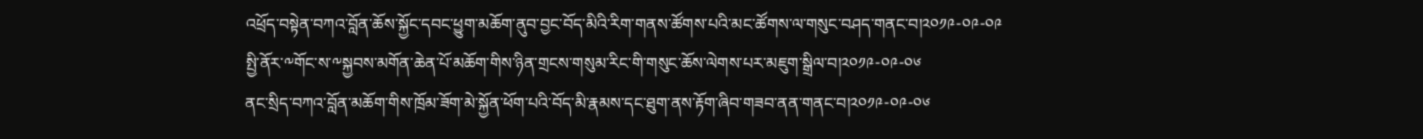འཕྲོད་བསྟེན་བཀའ་བློན་ཆོས་སྐྱོང་དབང་ཕྱུག་མཆོག་ནུབ་བྱང་བོད་མིའི་རིག་གནས་ཚོགས་པའི་མང་ཚོགས་ལ་གསུང་བཤད་གནང་བ།༢༠༡༩-༠༩-༠༩
སྤྱི་ནོར་༸གོང་ས་༸སྐྱབས་མགོན་ཆེན་པོ་མཆོག་གིས་ཉིན་གྲངས་གསུམ་རིང་གི་གསུང་ཆོས་ལེགས་པར་མཇུག་སྒྲིལ་བ།༢༠༡༩-༠༩-༠༦
ནང་སྲིད་བཀའ་བློན་མཆོག་གིས་ཁྲོམ་ཟོག་མེ་སྐྱོན་ཕོག་པའི་བོད་མི་རྣམས་དང་ཐུག་ནས་རྟོག་ཞིབ་གཟབ་ནན་གནང་བ།༢༠༡༩-༠༩-༠༦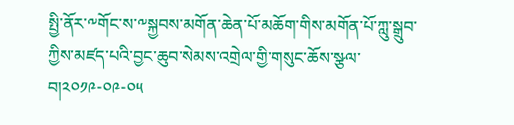སྤྱི་ནོར་༸གོང་ས་༸སྐྱབས་མགོན་ཆེན་པོ་མཆོག་གིས་མགོན་པོ་ཀླུ་སྒྲུབ་ཀྱིས་མཛད་པའི་བྱང་ཆུབ་སེམས་འགྲེལ་གྱི་གསུང་ཆོས་སྩལ་བ།༢༠༡༩-༠༩-༠༥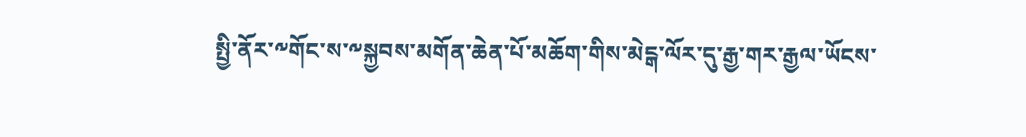སྤྱི་ནོར་༸གོང་ས་༸སྐྱབས་མགོན་ཆེན་པོ་མཆོག་གིས་མེངྒ་ལོར་དུ་རྒྱ་གར་རྒྱལ་ཡོངས་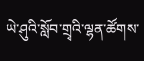ཡེ་ཤུའི་སློབ་གྲྭའི་ལྷན་ཚོགས་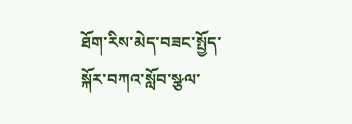ཐོག་རིས་མེད་བཟང་སྤྱོད་སྐོར་བཀའ་སློབ་སྩལ་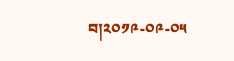བ།༢༠༡༩-༠༩-༠༥